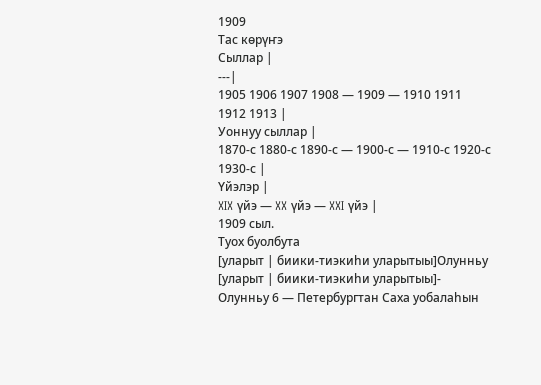1909
Тас көрүҥэ
Сыллар |
---|
1905 1906 1907 1908 — 1909 — 1910 1911 1912 1913 |
Уоннуу сыллар |
1870-с 1880-с 1890-с — 1900-с — 1910-с 1920-с 1930-с |
Үйэлэр |
XIX үйэ — XX үйэ — XXI үйэ |
1909 сыл.
Туох буолбута
[уларыт | биики-тиэкиһи уларытыы]Олунньу
[уларыт | биики-тиэкиһи уларытыы]- Олунньу 6 — Петербургтан Саха уобалаһын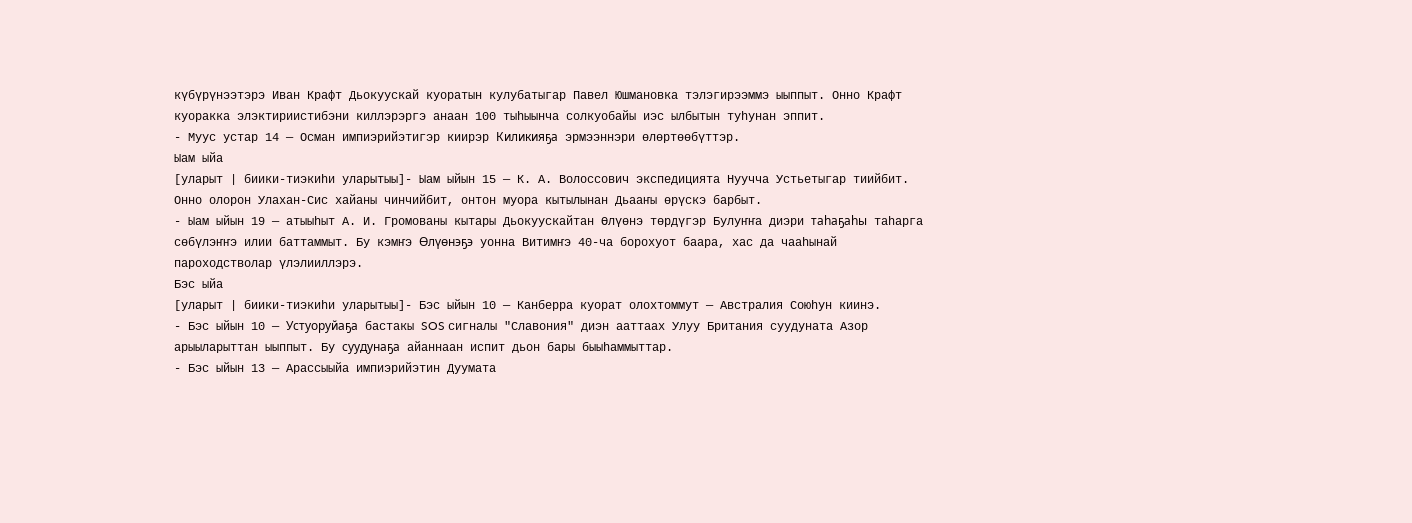күбүрүнээтэрэ Иван Крафт Дьокуускай куоратын кулубатыгар Павел Юшмановка тэлэгирээммэ ыыппыт. Онно Крафт куоракка элэктириистибэни киллэрэргэ анаан 100 тыһыынча солкуобайы иэс ылбытын туһунан эппит.
- Муус устар 14 — Осман импиэрийэтигэр киирэр Киликияҕа эрмээннэри өлөртөөбүттэр.
Ыам ыйа
[уларыт | биики-тиэкиһи уларытыы]- Ыам ыйын 15 — К. А. Волоссович экспедицията Нуучча Устьетыгар тиийбит. Онно олорон Улахан-Сис хайаны чинчийбит, онтон муора кытылынан Дьааҥы өрүскэ барбыт.
- Ыам ыйын 19 — атыыһыт А. И. Громованы кытары Дьокуускайтан Өлүөнэ төрдүгэр Булуҥҥа диэри таһаҕаһы таһарга сөбүлэҥҥэ илии баттаммыт. Бу кэмҥэ Өлүөнэҕэ уонна Витимҥэ 40-ча борохуот баара, хас да чааһынай пароходстволар үлэлииллэрэ.
Бэс ыйа
[уларыт | биики-тиэкиһи уларытыы]- Бэс ыйын 10 — Канберра куорат олохтоммут — Австралия Союһун киинэ.
- Бэс ыйын 10 — Устуоруйаҕа бастакы SOS сигналы "Славония" диэн ааттаах Улуу Британия суудуната Азор арыыларыттан ыыппыт. Бу суудунаҕа айаннаан испит дьон бары быыһаммыттар.
- Бэс ыйын 13 — Арассыыйа импиэрийэтин Дуумата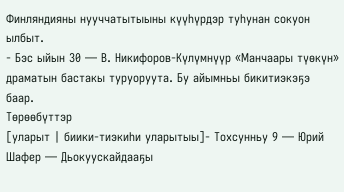Финляндияны нууччатытыыны күүһүрдэр туһунан сокуон ылбыт.
- Бэс ыйын 30 — В. Никифоров-Күлүмнүүр «Манчаары түөкүн» драматын бастакы туруоруута. Бу айымньы бикитиэкэҕэ баар.
Төрөөбүттэр
[уларыт | биики-тиэкиһи уларытыы]- Тохсунньу 9 — Юрий Шафер — Дьокуускайдааҕы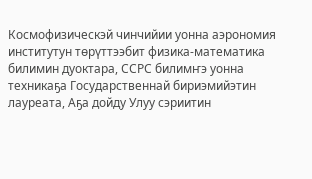Космофизическэй чинчийии уонна аэрономия институтун төрүттээбит физика-математика билимин дуоктара, ССРС билимҥэ уонна техникаҕа Государственнай бириэмийэтин лауреата, Аҕа дойду Улуу сэриитин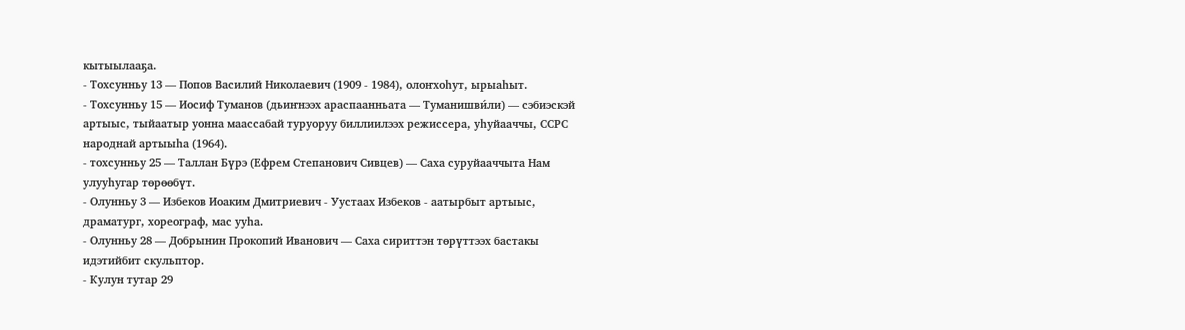кытыылааҕа.
- Тохсунньу 13 — Попов Василий Николаевич (1909 - 1984), олоҥхоһут, ырыаһыт.
- Тохсунньу 15 — Иосиф Туманов (дьиҥнээх араспаанньата — Туманишви́ли) — сэбиэскэй артыыс, тыйаатыр уонна маассабай туруоруу биллиилээх режиссера, уһуйааччы, ССРС народнай артыыһа (1964).
- тохсунньу 25 — Таллан Бүрэ (Ефрем Степанович Сивцев) — Саха суруйааччыта Нам улууһугар төрөөбүт.
- Олунньу 3 — Избеков Иоаким Дмитриевич - Уустаах Избеков - аатырбыт артыыс, драматург, хореограф, мас ууһа.
- Олунньу 28 — Добрынин Прокопий Иванович — Саха сириттэн төрүттээх бастакы идэтийбит скульптор.
- Кулун тутар 29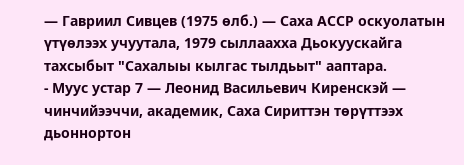— Гавриил Сивцев (1975 өлб.) — Саха АССР оскуолатын үтүөлээх учуутала, 1979 сыллаахха Дьокуускайга тахсыбыт "Сахалыы кылгас тылдьыт" ааптара.
- Муус устар 7 — Леонид Васильевич Киренскэй — чинчийээччи, академик, Саха Сириттэн төрүттээх дьоннортон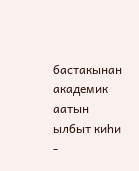бастакынан академик аатын ылбыт киһи
-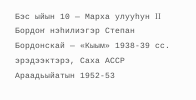Бэс ыйын 10 — Марха улууһун II Бордоҥ нэһилиэгэр Степан Бордонскай — «Кыым» 1938-39 сс. эрэдээктэрэ, Саха АССР Араадьыйатын 1952-53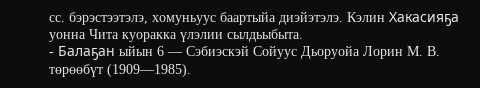сс. бэрэстээтэлэ, хомуньуус баартыйа диэйэтэлэ. Кэлин Хакасияҕа уонна Чита куоракка үлэлии сылдьыбыта.
- Балаҕан ыйын 6 — Сэбиэскэй Сойуус Дьоруойа Лорин М. В. төрөөбүт (1909—1985).